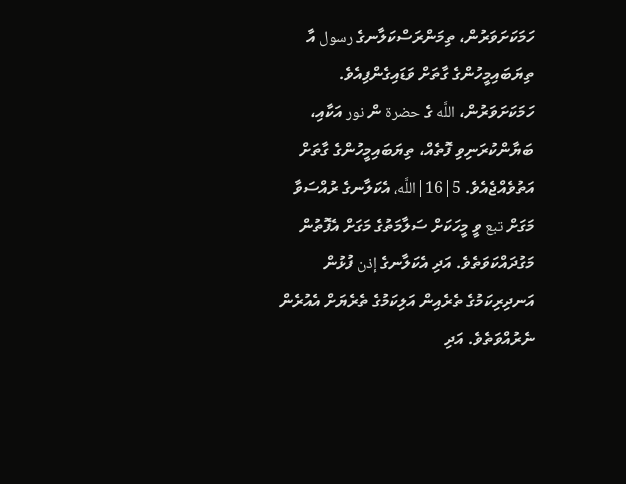ހަމަކަށަވަރުން، ތިމަންރަސްކަލާނގެ رسول އާ ތިޔަބައިމީހުންގެ ގާތަށް ވަޑައިގެންފިއެވެ. ހަމަކަށަވަރުން، اللَّه ގެ حضرة ން نور އަކާއި، ބަޔާންކުރަނިވި ފޮތެއް، ތިޔަބައިމީހުންގެ ގާތަށް އަތުވެއްޖެއެވެ. 5|16|اللَّه، އެކަލާނގެ ރުއްސަވާ މަގަށް تبع ވީ މީހަކަށް ސަލާމަތުގެ މަގަށް އެފޮތުން މަގުދައްކަވަތެވެ. އަދި އެކަލާނގެ إذن ފުޅުން އަނދިރިކަމުގެ ތެރެއިން އަލިކަމުގެ ތެރެޔަށް އެއުރެން ނެރުއްވަތެވެ. އަދި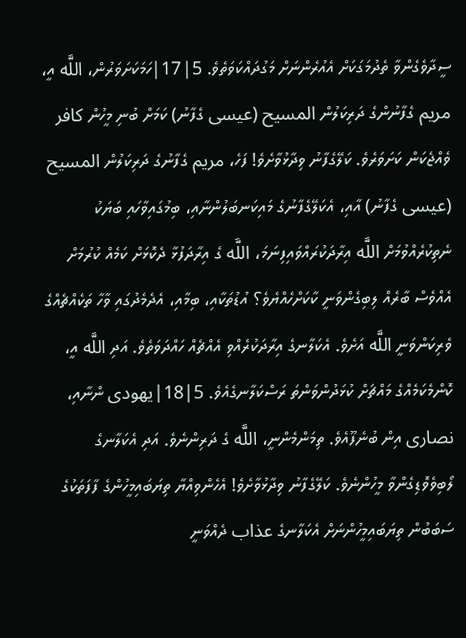ސީދާވެގެންވާ ތެދުމަގަކަށް އެއުރެންނަށް މަގުދައްކަވަތެވެ. 5|17|ހަމަކަށަވަރުން، اللَّه އީ، مريم ގެފާނުންގެ ދަރިކަލުން المسيح (عيسى ގެފާނު) ކަމަށް ބުނި މީހުން كافر ވެއްޖެކަން ކަށަވަރެވެ. ކަލޭގެފާނު ވިދާޅުވާށެވެ! ފަހެ، مريم ގެފާނުގެ ދަރިކަލުން المسيح (عيسى ގެފާނު) އާއި، އެކަލޭގެފާނުގެ މައިކަނބަލުންނާއި، ބިމުގައިވާހައި ބަޔަކު ނެތިކުރެއްވުމަށް اللَّه އިރާދަކުރައްވައިފިނަމަ، اللَّه ގެ އިރާދަފުޅާ ދެކޮޅަށް ކަމެއް ކުރުމަށް އެއްވެސް ބާރެއް ލިބިގެންވަނީ ކާކަށްހެއްޔެވެ؟ އުޑުތަކާއި، ބިމާއި، އެދެމެދުގައި ވާހާ ތަކެއްޗެއްގެ ވެރިކަންވަނީ اللَّه އަށެވެ. އެކަލާނގެ އިރާދަކުރެއްވި އެއްޗެއް ހައްދަވަތެވެ. އަދި اللَّه އީ، ކޮންމެކަމެއްގެ މައްޗަށް ކުޅަދުންވަންތަ ރަސްކަލާނގެއެވެ. 5|18|يهودى ންނާއި، نصارى އިން ބުނެފޫއެވެ. ތިމަންމެންނީ، اللَّه ގެ ދަރިންނެވެ. އަދި އެކަލާނގެ ލޯބިވެވޮޑިގެންވާ މީހުންނެވެ. ކަލޭގެފާނު ވިދާޅުވާށެވެ! އެހެންވިއްޔާ ތިޔަބައިމީހުންގެ ފާފަތަކުގެ ސަބަބުން ތިޔަބައިމީހުންނަށް އެކަލާނގެ عذاب ދެއްވަނީ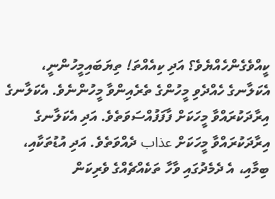ކީއްވެގެންހެއްޔެވެ؟ އަދި ކިއެއްތަ! ތިޔަބައިމީހުންނީ، އެކަލާނގެ ހެއްދެވި މީހުންގެ ތެރެއިންވާ މީހުންނެވެ. އެކަލާނގެ އިރާދަކުރައްވާ މީހަކަށް ފާފަފުއްސަވަތެވެ. އަދި އެކަލާނގެ އިރާދަކުރައްވާ މީހަކަށް عذاب ދެއްވަތެވެ. އަދި އުޑުތަކާއި، ބިމާއި، އެ ދެމެދުގައި ވާހާ ތަކެއްޗެއްގެ ވެރިކަން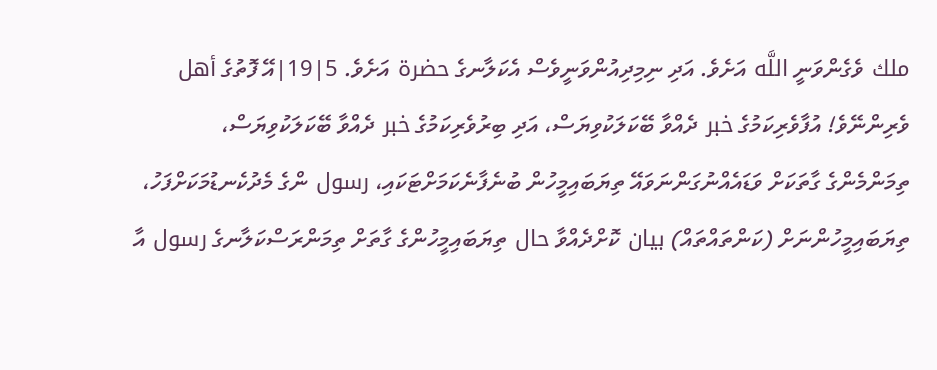ملك ވެގެންވަނީ اللَّه އަށެވެ. އަދި ނިމިދިއުންވަނީވެސް އެކަލާނގެ حضرة އަށެވެ. 5|19|އޭ ފޮތުގެ أهل ވެރިންނޭވެ! އުފާވެރިކަމުގެ خبر ދެއްވާ ބޭކަލަކުވިޔަސް، އަދި ބިރުވެރިކަމުގެ خبر ދެއްވާ ބޭކަލަކުވިޔަސް، ތިމަންމެންގެ ގާތަކަށް ވަޑައެއްނުގަންނަވައޭ ތިޔަބައިމީހުން ބުނެފާނެކަމަށްޓަކައި، رسول ންގެ މެދުކެނޑުމަކަށްފަހު، ތިޔަބައިމީހުންނަށް (ކަންތައްތައް) بيان ކޮށްދެއްވާ حال ތިޔަބައިމީހުންގެ ގާތަށް ތިމަންރަސްކަލާނގެ رسول އާ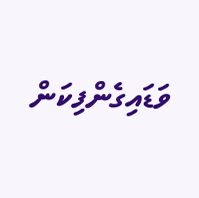ވަޑައިގެންފިކަން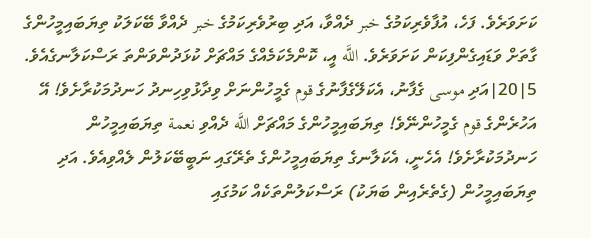ކަށަވަރެވެ. ފަހެ، އުފާވެރިކަމުގެ خبر ދެއްވާ، އަދި ބިރުވެރިކަމުގެ خبر ދެއްވާ ބޭކަލަކު ތިޔަބައިމީހުންގެ ގާތަށް ވަޑައިގެންފިކަން ކަށަވަރެވެ. اللَّه އީ، ކޮންމެކަމެއްގެ މައްޗަށް ކުޅަދުންވަންތަ ރަސްކަލާނގެއެވެ. 5|20|އަދި موسى ގެފާނު، އެކަލޭގެފާނުގެ قوم ގެމީހުންނަށް ވިދާޅުވިހިނދު ހަނދުމަކުރާށެވެ! އޭ އަހުރެންގެ قوم ގެމީހުންނޭވެ! ތިޔަބައިމީހުންގެ މައްޗަށް اللَّه ދެއްވި نعمة ތިޔަބައިމީހުން ހަނދުމަކުރާށެވެ! އެހެނީ، އެކަލާނގެ ތިޔަބައިމީހުންގެ ތެރޭގައި ނަބީބޭކަލުން ލެއްވިއެވެ. އަދި ތިޔަބައިމީހުން (ގެތެރެއިން ބަޔަކު) ރަސްކަލުންތަކެއް ކަމުގައި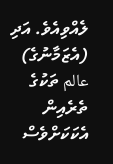ލެއްވިއެވެ. އަދި (އެޒަމާނުގެ) عالم ތަކުގެ ތެރެއިން އެކަކަށްވެސް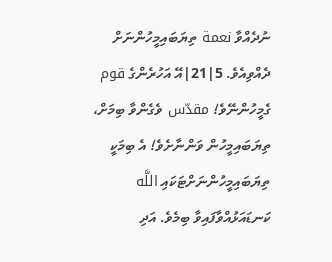ނުދެއްވާ نعمة ތިޔަބައިމީހުންނަށް ދެއްވިއެވެ. 5|21|އޭ އަހުރެންގެ قوم ގެމީހުންނޭވެ! مقدّس ވެގެންވާ ބިމަށް، ތިޔަބައިމީހުން ވަންނާށެވެ! އެ ބިމަކީ ތިޔަބައިމީހުންނަށްޓަކައި اللَّه ކަނޑައަޅުއްވާފައިވާ ބިމެވެ. އަދި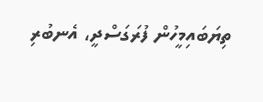ތިޔަބައިމީހުން ފުރަގަސްދީ، އެނބުރި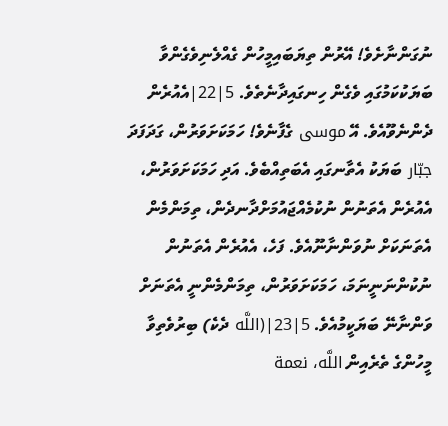ނުގަންނާށެވެ! އޭރުން ތިޔަބައިމީހުން ގެއްލެނިވެގެންވާ ބަޔަކުކަމުގައި ވެގެން ހިނގައިދާނެތެވެ. 5|22|އެއުރެން ދެންނެވޫއެވެ. އޭ موسى ގެފާނެވެ! ހަމަކަށަވަރުން، ގަދަފަދަ جبّار ބަޔަކު އެތާނގައި އެބަތިއްބެވެ. އަދި ހަމަކަށަވަރުން، އެއުރެން އެތަނުން ނުކުމެއްޖައުމަށްދާނދެން، ތިމަންމެން އެތަނަކަށް ނުވަންނާނޫއެވެ. ފަހެ، އެއުރެން އެތަނުން ނުކުންނަނީނަމަ، ހަމަކަށަވަރުން، ތިމަންމެންނީ އެތަނަށް ވަންނާނޭ ބަޔަކީމުއެވެ. 5|23|(اللَّه ދެކެ) ބިރުވެތިވާ މީހުންގެ ތެރެއިން اللَّه، نعمة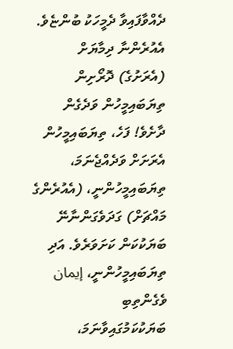ދެއްވާފައިވާ ދެމީހަކު ބުންޏެވެ. އެއުރެންނާ ދިމާޔަށް (އެރަށުގެ) ދޮރޯށިން ތިޔަބައިމީހުން ވަދެގެން ދާށެވެ! ފަހެ، ތިޔަބައިމީހުން އެރަށަށް ވަދެއްޖެނަމަ، ތިޔަބައިމީހުންނީ، (އެއުރެންގެ މައްޗަށް) ގަދަވެގަންނާނޭ ބަޔަކުކަން ކަށަވަރެވެ. އަދި ތިޔަބައިމީހުންނީ، إيمان ވެގެންތިބި ބަޔަކުކަމުގައިވާނަމަ،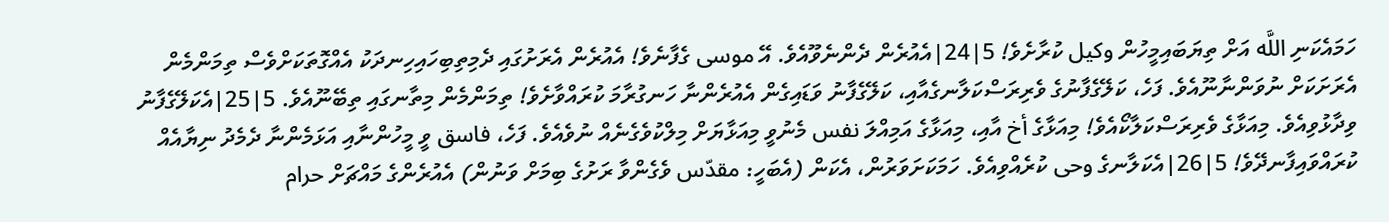ހަމައެކަނި اللَّه އަށް ތިޔަބައިމީހުން وكيل ކުރާށެވެ! 5|24|އެއުރެން ދެންނެވޫއެވެ. އޭ موسى ގެފާނެވެ! އެއުރެން އެރަށުގައި ދެމިތިބިހައިހިނދަކު އެއްގޮތަކަށްވެސް ތިމަންމެން އެރަށަކަށް ނުވަންނާނޫއެވެ. ފަހެ، ކަލޭގެފާނުގެ ވެރިރަސްކަލާނގެއާއި، ކަލޭގެފާނު ވަޑައިގެން އެއުރެންނާ ހަނގުރާމަ ކުރައްވާށެވެ! ތިމަންމެން މިތާނގައި ތިބޭނޫއެވެ. 5|25|އެކަލޭގެފާނު ވިދާޅުވިއެވެ. މިއަޅާގެ ވެރިރަސްކަލާކޯއެވެ! މިއަޅާގެ أخ އާއި، މިއަޅާގެ އަމިއްލަ نفس މެނުވީ މިއަޅާޔަށް މިލްކުވެގެނެއް ނުވެއެވެ. ފަހެ، فاسق ވީ މީހުންނާއި އަޅަމެންނާ ދެމެދު ނިޔާއެއް ކުރައްވައިފާނދޭވެ! 5|26|އެކަލާނގެ وحى ކުރެއްވިއެވެ. ހަމަކަށަވަރުން، އެކަން (އެބަހީ: مقدّس ވެގެންވާ ރަށުގެ ބިމަށް ވަނުން) އެއުރެންގެ މައްޗަށް حرام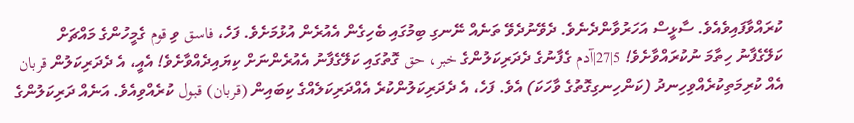ކުރައްވާފައިވެއެވެ. ސާޅީސް އަހަރުވާންދެނެވެ. ދެވޭނުދެވޭ ތަނެއް ނޭނގި ބިމުގައި ބެހިގެން އެއުރެން އުޅުމަށެވެ. ފަހެ، فاسق ވި قوم ގެމީހުންގެ މައްޗަށް ކަލޭގެފާނު ހިތާމަ ނުކުރައްވާށެވެ! 5|27|آدم ގެފާނުގެ ދެދަރިކަލުންގެ خبر، حق ގޮތުގައި ކަލޭގެފާނު އެއުރެންނަށް ކިޔައިދެއްވާށެވެ! އެއީ، އެ ދެދަރިކަލުން قربان އެއް ކުރިމަތިކުރެއްވިހިނދު (ކަންހިނގިގޮތުގެ ވާހަކަ) އެވެ. ފަހެ، އެ ދެދަރިކަލުންކުރެ އެއްދަރިކަލެއްގެ ކިބައިން (قربان) قبول ކުރެއްވިއެވެ. އަނެއް ދަރިކަލުންގެ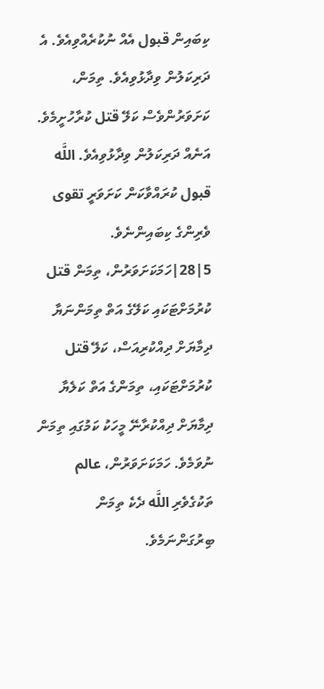ކިބައިން قبول އެއް ނުކުރެއްވިއެވެ. އެ ދަރިކަލުން ވިދާޅުވިއެވެ. ތިމަން، ކަށަވަރުންވެސް ކަލޭ قتل ކުރާހުށީމެވެ. އަނެއް ދަރިކަލުން ވިދާޅުވިއެވެ. اللَّه قبول ކުރައްވާކަން ކަށަވަރީ تقوى ވެރިންގެ ކިބައިންނެވެ. 5|28|ހަމަކަށަވަރުން، ތިމަން قتل ކުރުމަށްޓަކައި ކަލޭގެ އަތް ތިމަންނަޔާ ދިމާޔަށް ދިއްކުރިއަސް، ކަލޭ قتل ކުރުމަށްޓަކައި، ތިމަންގެ އަތް ކަލެޔާ ދިމާޔަށް ދިއްކުރާނޭ މީހަކު ކަމުގައި ތިމަން ނުވަމެވެ. ހަމަކަށަވަރުން، عالم ތަކުގެވެރި اللَّه ދެކެ ތިމަން ބިރުގަންނަމެވެ.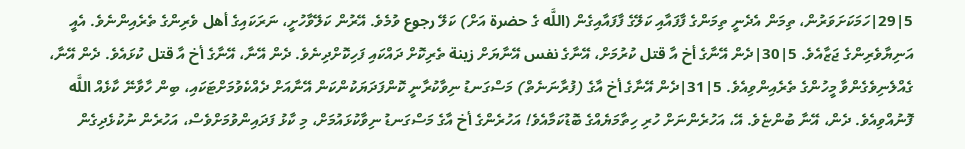5|29|ހަމަކަށަވަރުން، ތިމަން އެދެނީ ތިމަންގެ ފާފައާއި ކަލޭގެ ފާފައާއިގެން (اللَّه ގެ حضرة އަށް) ކަލޭ رجوع ވުމެވެ. އޭރުން ކަލޭވާހުށީ، ނަރަކައިގެ أهل ވެރިންގެ ތެރެއިންނެވެ. އެއީ އަނިޔާވެރިންގެ ޖަޒާއެވެ. 5|30|ދެން އޭނާގެ أخ އާ قتل ކުރުމަށް، އޭނާގެ نفس އޭނާޔަށް زينة ތެރިކޮށް ދައްކައި ފަހިކޮށްދިނެވެ. ދެން އޭނާ، އޭނާގެ أخ އާ قتل ކުޅައެވެ. ދެން އޭނާ، ގެއްލެނިވެގެންވާ މީހުންގެ ތެރެއިންވިއެވެ. 5|31|ދެން އޭނާގެ أخ އާގެ (ފުރާނަނެތް) މަސްގަނޑު ނިވާކުރާނީ ކޮންފަދަޔަކުންކަން އޭނާއަށް ދެއްކެވުމަށްޓަކައި، ބިން ހާވާނޭ ކާޅެއް اللَّه ފޮނުއްވިއެވެ. ދެން، އޭނާ ބުންޏެވެ. އޭ، އަހުރެންނަށް ހުރި ހިތާމަޔެއްގެ ބޮޑުކަމާއެވެ! އަހުރެންގެ أخ އާގެ މަސްގަނޑު ނިވާކުޅައުމަށް، މި ކާޅު ފަދައިންވުމަށްވެސް، އަހުރެން ނުކުޅެދިގެން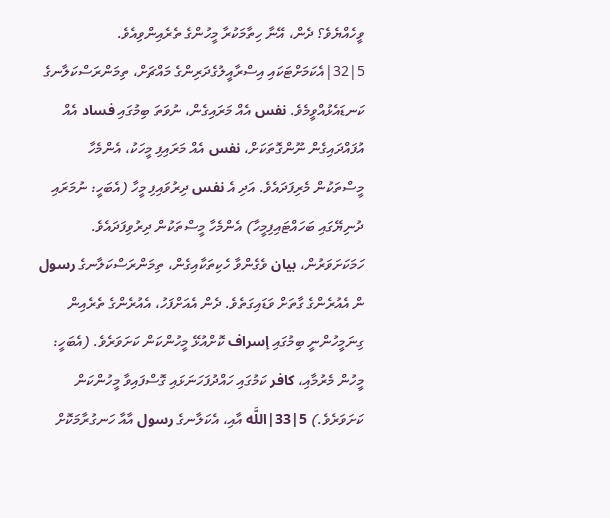ވީހެއްޔެވެ؟ ދެން، އޭނާ ހިތާމަކުރާ މީހުންގެ ތެރެއިންވިއެވެ. 5|32|އެކަމަށްޓަކައި އިސްރާއީލުގެދަރިންގެ މައްޗަށް، ތިމަންރަސްކަލާނގެ ކަނޑައެޅުއްވީމެވެ. نفس އެއް މަރައިގެން، ނުވަތަ ބިމުގައި فساد އެއް އުފައްދައިގެން ނޫންގޮތަކަށް، نفس އެއް މަރައިފި މީހަކު، އެންމެހާ މީސްތަކުން މެރިފަދައެވެ. އަދި އެ نفس ދިރުވައިފި މީހާ (އެބަހީ: ނުމަރައި ދުނިޔޭގައި ބަހައްޓައިފިމީހާ) އެންމެހާ މީސްތަކުން ދިރުވިފަދައެވެ. ހަމަކަށަވަރުން، بيان ވެގެންވާ ހެކިތަކާއިގެން، ތިމަންރަސްކަލާނގެ رسول ން އެއުރެންގެ ގާތަށް ވަޑައިގަތެވެ. ދެން އެއަށްފަހު، އެއުރެންގެ ތެރެއިން ގިނަމީހުންނީ ބިމުގައި إسراف ކޮށްއުޅޭ މީހުންކަން ކަށަވަރެވެ. (އެބަހީ: މީހުން މެރުމާއި، كافر ކަމުގައި ހައްދުފަހަނަޅައި ގޮސްފައިވާ މީހުންކަން ކަށަވަރެވެ.) 5|33|اللَّه އާއި، އެކަލާނގެ رسول އާއާ ހަނގުރާމަކޮށް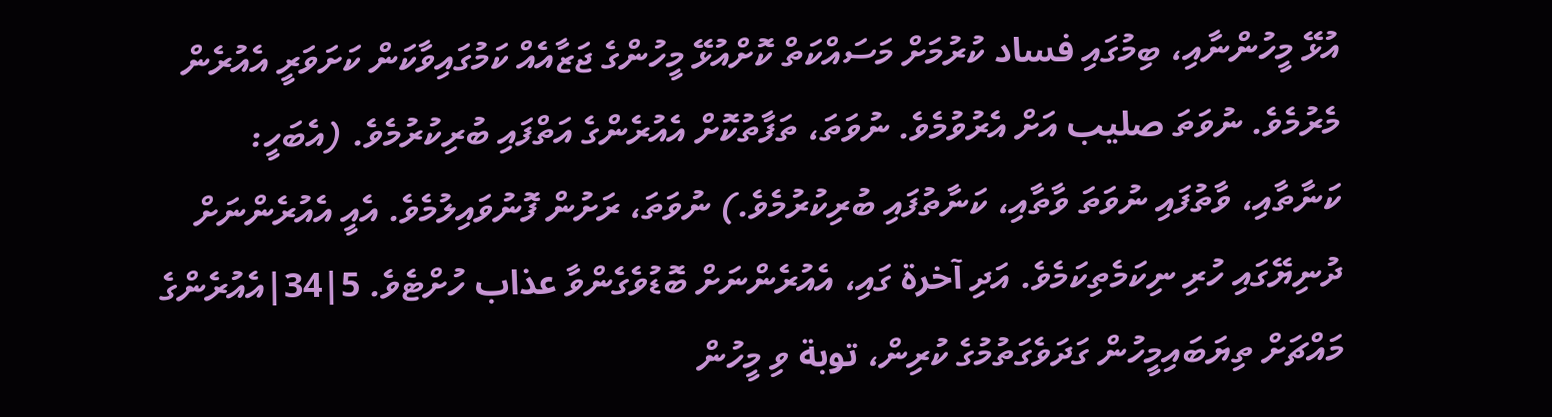އުޅޭ މީހުންނާއި، ބިމުގައި فساد ކުރުމަށް މަސައްކަތް ކޮށްއުޅޭ މީހުންގެ ޖަޒާއެއް ކަމުގައިވާކަން ކަށަވަރީ އެއުރެން މެރުމެވެ. ނުވަތަ صليب އަށް އެރުވުމެވެ. ނުވަތަ، ތަފާތުކޮށް އެއުރެންގެ އަތްފައި ބުރިކުރުމެވެ. (އެބަހީ: ކަނާތާއި، ވާތުފައި ނުވަތަ ވާތާއި، ކަނާތުފައި ބުރިކުރުމެވެ.) ނުވަތަ، ރަށުން ފޮނުވައިލުމެވެ. އެއީ އެއުރެންނަށް ދުނިޔޭގައި ހުރި ނިކަމެތިކަމެވެ. އަދި آخرة ގައި، އެއުރެންނަށް ބޮޑުވެގެންވާ عذاب ހުށްޓެވެ. 5|34|އެއުރެންގެ މައްޗަށް ތިޔަބައިމީހުން ގަދަވެގަތުމުގެ ކުރިން، توبة ވި މީހުން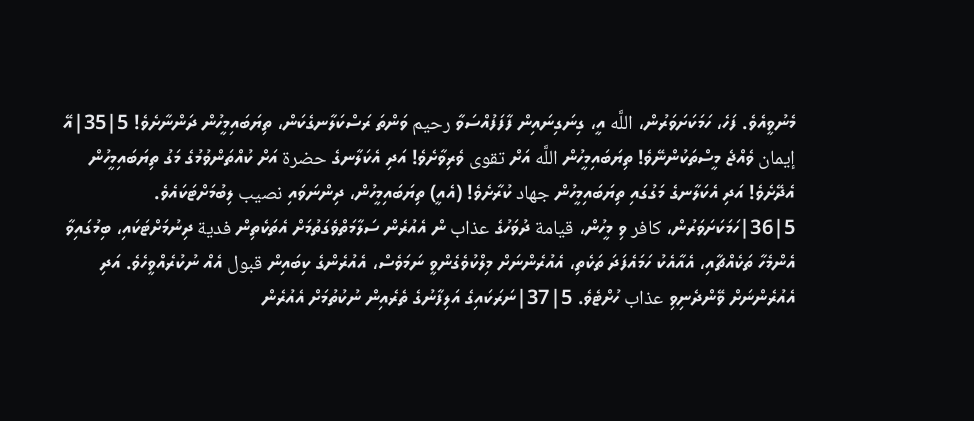މެނުވީއެވެ. ފަހެ، ހަމަކަށަވަރުން، اللَّه އީ، ގިނަގިނައިން ފާފަފުއްސަވާ رحيم ވަންތަ ރަސްކަލާނގެކަން، ތިޔަބައިމީހުން ދަންނާށެވެ! 5|35|އޭ إيمان ވެއްޖެ މީސްތަކުންނޭވެ! ތިޔަބައިމީހުން اللَّه އަށް تقوى ވެރިވާށެވެ! އަދި އެކަލާނގެ حضرة އަށް ކުއްތަންވުމުގެ މަގު ތިޔަބައިމީހުން އެދޭށެވެ! އަދި އެކަލާނގެ މަގުގައި ތިޔަބައިމީހުން جهاد ކުރާށެވެ! (އެއީ) ތިޔަބައިމީހުން، ދިންނަވައި نصيب ލިބުމަށްޓަކައެވެ. 5|36|ހަމަކަށަވަރުން، كافر ވި މީހުން، قيامة ދުވަހުގެ عذاب ން އެއުރެން ސަލާމަތްވެގަތުމަށް އެތަކެތިން فدية ދިނުމަށްޓަކައި، ބިމުގައިވާ އެންމެހާ ތަކެއްޗާއި، އެއާއެކު ހަމައެފަދަ ތަކެތި، އެއުރެންނަށް މިލްކުވެގެންވީ ނަމަވެސް، އެއުރެންގެ ކިބައިން قبول އެއް ނުކުރެއްވީހެވެ. އަދި އެއުރެންނަށް ވޭންދެނިވި عذاب ހުށްޓެވެ. 5|37|ނަރަކައިގެ އަލިފާނުގެ ތެރެއިން ނުކުތުމަށް އެއުރެން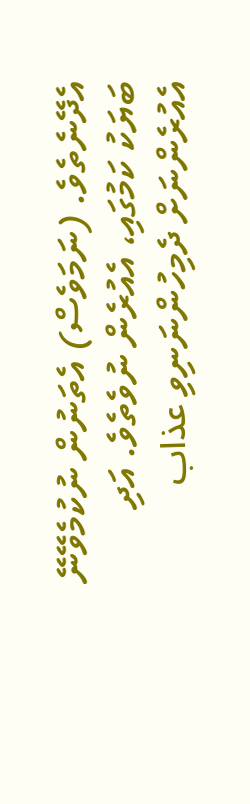އެދޭނެތެވެ. (ނަމަވެސް) އެތަނުން ނުކުމެވޭނޭ ބަޔަކު ކަމުގައި، އެއުރެން ނުވެތެވެ. އަދި އެއުރެންނަށް ދެމިހުންނަނިވި عذاب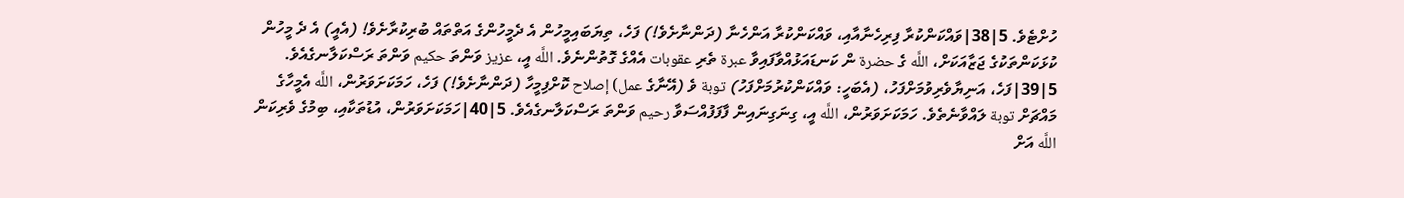ހުށްޓެވެ. 5|38|ވައްކަންކުރާ ފިރިހެނާއާއި، ވައްކަންކުރާ އަންހެނާ (ދަންނާށެވެ!) ފަހެ، ތިޔަބައިމީހުން އެ ދެމީހުންގެ އަތްތައް ބުރިކުރާށެވެ! (އެއީ) އެ ދެ މީހުން ކުޅަކަންތަކުގެ ޖަޒާއަކަށް، اللَّه ގެ حضرة ން ކަނޑައަޅުއްވާފައިވާ عبرة ތެރި عقوبات އެއްގެ ގޮތުންނެވެ. اللَّه އީ، عزيز ވަންތަ حكيم ވަންތަ ރަސްކަލާނގެއެވެ. 5|39|ފަހެ، އަނިޔާވެރިވުމަށްފަހު، (އެބަހީ: ވައްކަންކުރުމަށްފަހު) توبة ވެ (އޭނާގެ عمل) إصلاح ކޮށްފިމީހާ (ދަންނާށެވެ!) ފަހެ، ހަމަކަށަވަރުން، اللَّه އެމީހާގެ މައްޗަށް توبة ލައްވާނެތެވެ. ހަމަކަށަވަރުން، اللَّه އީ، ގިނަގިނައިން ފާފަފުއްސަވާ رحيم ވަންތަ ރަސްކަލާނގެއެވެ. 5|40|ހަމަކަށަވަރުން، އުޑުތަކާއި، ބިމުގެ ވެރިކަން اللَّه އަށް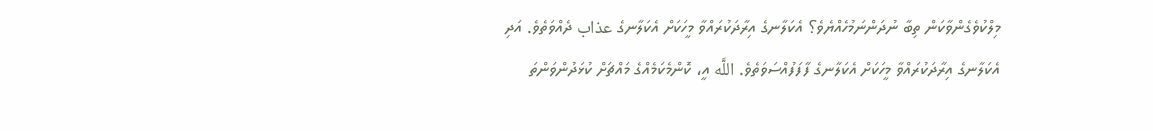މިލްކުވެގެންވާކަން ތިބާ ނުދަންނަމުހެއްޔެވެ؟ އެކަލާނގެ އިރާދަކުރައްވާ މީހަކަށް އެކަލާނގެ عذاب ދެއްވަތެވެ. އަދި އެކަލާނގެ އިރާދަކުރައްވާ މީހަކަށް އެކަލާނގެ ފާފަފުއްސަވަތެވެ. اللَّه އީ، ކޮންމެކަމެއްގެ މައްޗަށް ކުޅަދުންވަންތަ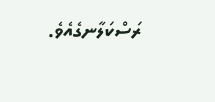ރަސްކަލާނގެއެވެ.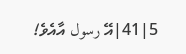5|41|އޭ رسول އާއެވެ!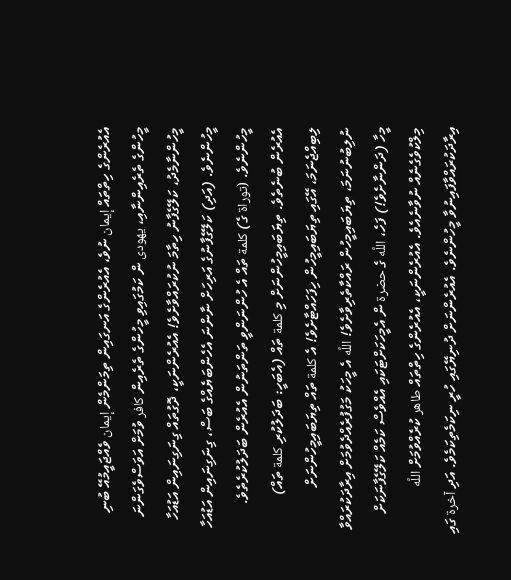އެއުރެންގެ ހިތްތައް إيمان ނުވެ، އެއުރެންގެ އަނގައިން ތިމަންމެން إيمان ވެއްޖައީމުއޭ ބުނި މީހުންގެ ތެރެއިންނާއި، يهودى ން ކަމުގައިވި މީހުންގެ ތެރެއިން كافر ވުމަށް އަވަސްވެގަންނަ މީހުންނާމެދު، ކަލޭގެފާނު ހިތާމަ ނުކުރައްވާށެވެ! އެއުރެންނަކީ، ދޮގުތައް ގިނަގިނައިން އަޑުއަހާ މީހުންނެވެ. (އަދި) ކަލޭގެފާނުގެ އަރިހަށް ނާންނަ އެހެންބަޔެއްގެ ބަސް، ގިނަގިނައިން އަޑުއަހާ މީހުންނެވެ. (توراة ގެ) كلمة ތައް އެ ހުންނަންވީ ތަންތަނުން އެއުރެން ބަދަލުކުރެތެވެ. އެއުރެން ބުނެތެވެ. ތިޔަބައިމީހުންނަށް މި كلمة ތައް (އެބަހީ: ބަދަލުކުރި كلمة ތައް) ލިބިއްޖެނަމަ، އޭގައި ތިޔަބައިމީހުން ހިފަހައްޓާށެވެ! އެ كلمة ތައް ތިޔަބައިމީހުންނަށް ނުލިބުނުނަމަ، ތިޔަބައިމީހުން ރައްކާތެރިވާށެވެ! اللَّه އެ މީހަކު މަގުފުރެއްދެވުމަށް އިރާދަކުރައްވާ މީހާ (ދަންނާށެވެ!) ފަހެ، اللَّه ގެ حضرة ން އެމީހަކަށްޓަކައި އެއްވެސް ކަމެއް ކަލޭގެފާނަކަށް މިލްކުވެގެނެއް ނުވާނެއެވެ. އެއުރެންނަކީ، އެއުރެންގެ ހިތްތައް طاهر ކުރެއްވުމަށް اللَّه އިރާދަކުރައްވާފައިނުވާ މީހުންނެވެ. އެއުރެންނަށް ދުނިޔޭގައި ހުރީ ނިކަމެތިކަމެވެ. އަދި آخرة ގައި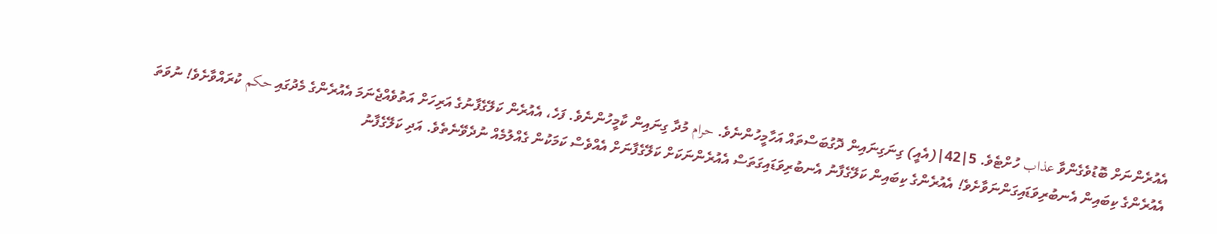އެއުރެންނަށް ބޮޑުވެގެންވާ عذاب ހުށްޓެވެ. 5|42|(އެއީ) ގިނަގިނައިން ދޮގުބަސްތައް އަހާމީހުންނެވެ. حرام މުދާ ގިނައިން ކާމީހުންނެވެ. ފަހެ، އެއުރެން ކަލޭގެފާނުގެ އަރިހަށް އަތުވެއްޖެނަމަ އެއުރެންގެ މެދުގައި حكم ކުރައްވާށެވެ! ނުވަތަ އެއުރެންގެ ކިބައިން އެނބުރިވަޑައިގަންނަވާށެވެ! އެއުރެންގެ ކިބައިން ކަލޭގެފާނު އެނބުރިވަޑައިގަތަސް އެއުރެންނަކަށް ކަލޭގެފާނަށް އެއްވެސް ކަމަކުން ގެއްލުމެއް ނުދެވޭނެތެވެ. އަދި ކަލޭގެފާނު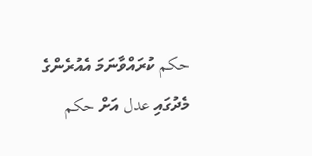حكم ކުރައްވާނަމަ އެއުރެންގެ މެދުގައި عدل އަށް حكم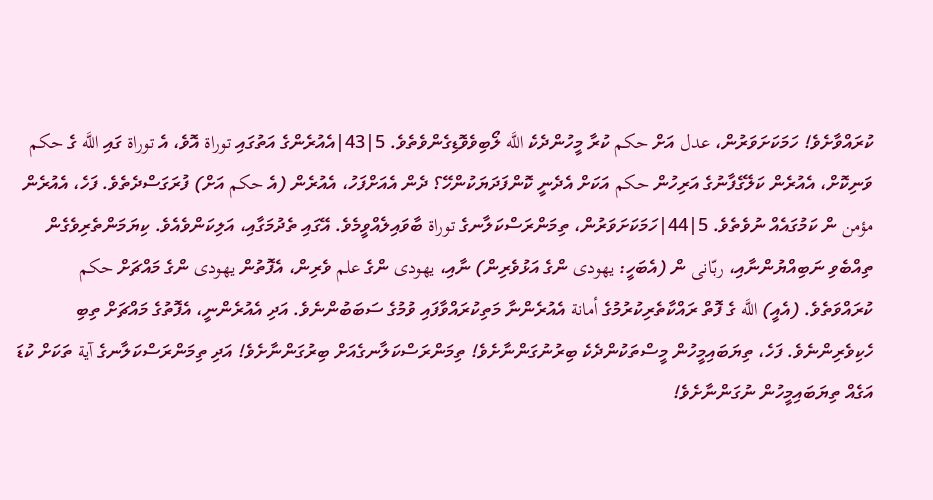ކުރައްވާށެވެ! ހަމަކަށަވަރުން، عدل އަށް حكم ކުރާ މީހުންދެކެ اللَّه ލޯބިވެވޮޑިގެންވެތެވެ. 5|43|އެއުރެންގެ އަތުގައި توراة އޮވެ، އެ توراة ގައި اللَّه ގެ حكم ވަނިކޮށް، އެއުރެން ކަލޭގެފާނުގެ އަރިހުން حكم އަކަށް އެދެނީ ކޮންފަދަޔަކުންހޭ؟ ދެން އެއަށްފަހު، އެއުރެން (އެ حكم އަށް) ފުރަގަސްދެތެވެ. ފަހެ، އެއުރެން مؤمن ން ކަމުގައެއް ނުވެތެވެ. 5|44|ހަމަކަށަވަރުން، ތިމަންރަސްކަލާނގެ توراة ބާވައިލެއްވީމެވެ. އޭގައި ތެދުމަގާއި، އަލިކަންވެއެވެ. ކިޔަމަންތެރިވެގެން ތިއްބެވި ނަބިއްޔުންނާއި، ربّانى ން (އެބަހީ: يهودى ންގެ އަޅުވެރިން) ނާއި، يهودى ންގެ علم ވެރިން، އެފޮތުން يهودى ންގެ މައްޗަށް حكم ކުރައްވަތެވެ. (އެއީ) اللَّه ގެ ފޮތް ރައްކާތެރިކުރުމުގެ أمانة އެއުރެންނާ މަތިކުރައްވާފައި ވުމުގެ ސަބަބުންނެވެ. އަދި އެއުރެންނީ، އެފޮތުގެ މައްޗަށް ތިބި ހެކިވެރިންނެވެ. ފަހެ، ތިޔަބައިމީހުން މީސްތަކުންދެކެ ބިރުނުގަންނާށެވެ! ތިމަންރަސްކަލާނގެއަށް ބިރުގަންނާށެވެ! އަދި ތިމަންރަސްކަލާނގެ آية ތަކަށް ކުޑަ އަގެއް ތިޔަބައިމީހުން ނުގަންނާށެވެ!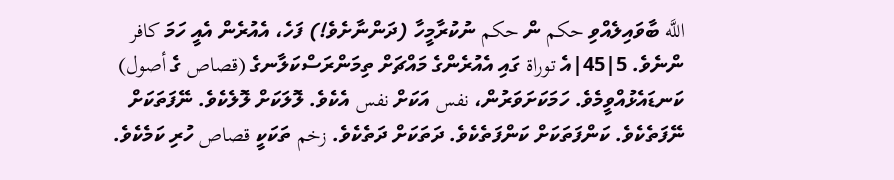اللَّه ބާވައިލެއްވި حكم ން حكم ނުކުރާމީހާ (ދަންނާށެވެ!) ފަހެ، އެއުރެން އެއީ ހަމަ كافر ންނެވެ. 5|45|އެ توراة ގައި އެއުރެންގެ މައްޗަށް ތިމަންރަސްކަލާނގެ (قصاص ގެ أصول) ކަނޑައެޅުއްވީމެވެ. ހަމަކަށަވަރުން، نفس އަކަށް نفس އެކެވެ. ލޮލަކަށް ލޮލެކެވެ. ނޭފަތަކަށް ނޭފަތެކެވެ. ކަންފަތަކަށް ކަންފަތެކެވެ. ދަތަކަށް ދަތެކެވެ. زخم ތަކަކީ قصاص ހުރި ކަމެކެވެ.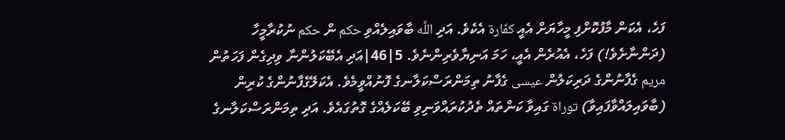ފަހެ، އެކަން މާފުކޮށްފި މީހާޔަށް އެއީ كفّارة އެކެވެ. އަދި اللَّه ބާވައިލެއްވި حكم ން حكم ނުކުރާމީހާ (ދަންނާށެވެ!) ފަހެ، އެއުރެން އެއީ، ހަމަ އަނިޔާވެރިންނެވެ. 5|46|އަދި އެބޭކަލުންނާ ވިދިގެން ފަހަތުން مريم ގެފާނުންގެ ދަރިކަލުން عيسى ގެފާނު ތިމަންރަސްކަލާނގެ ފޮނުއްވީމެވެ. އެކަލޭގެފާނުންގެ ކުރިން (ބާވައިލައްވާފައިވާ) توراة ގައިވާ ކަންތައް ތެދުކުރައްވަނިވި ބޭކަލެއްގެ ގޮތުގައެވެ. އަދި ތިމަންރަސްކަލާނގެ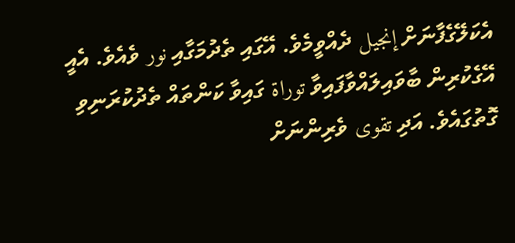އެކަލޭގެފާނަށް إنجيل ދެއްވީމެވެ. އޭގައި ތެދުމަގާއި نور ވެއެވެ. އެއީ އޭގެކުރިން ބާވައިލައްވާފައިވާ توراة ގައިވާ ކަންތައް ތެދުކުރަނިވި ގޮތުގައެވެ. އަދި تقوى ވެރިންނަށް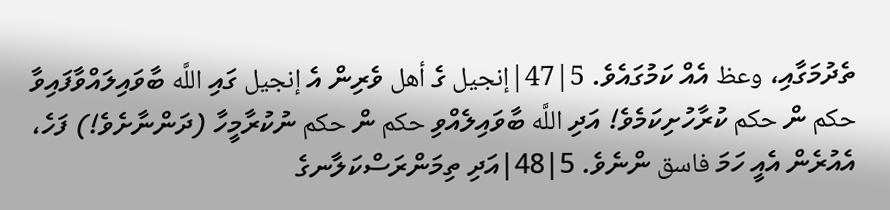ތެދުމަގާއި، وعظ އެއް ކަމުގައެވެ. 5|47|إنجيل ގެ أهل ވެރިން އެ إنجيل ގައި اللَّه ބާވައިލައްވާފައިވާ حكم ން حكم ކުރާހުށިކަމެވެ! އަދި اللَّه ބާވައިލެއްވި حكم ން حكم ނުކުރާމީހާ (ދަންނާށެވެ!) ފަހެ، އެއުރެން އެއީ ހަމަ فاسق ންނެވެ. 5|48|އަދި ތިމަންރަސްކަލާނގެ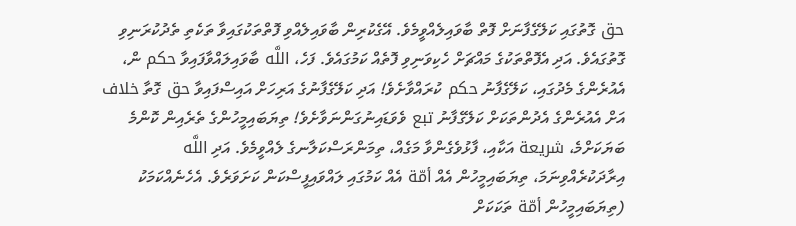حق ގޮތުގައި ކަލޭގެފާނަށް ފޮތް ބާވައިލެއްވީމެވެ. އޭގެކުރިން ބާވައިލެއްވި ފޮތްތަކުގައިވާ ތަކެތި ތެދުކުރަނިވި ގޮތުގައެވެ. އަދި އެފޮތްތަކުގެ މައްޗަށް ހެކިވަނިވި ފޮތެއް ކަމުގައެވެ. ފަހެ، اللَّه ބާވައިލައްވާފައިވާ حكم ން، އެއުރެންގެ މެދުގައި، ކަލޭގެފާނު حكم ކުރައްވާށެވެ! އަދި ކަލޭގެފާނުގެ އަރިހަށް އައިސްފައިވާ حق ގޮތާ خلاف އަށް އެއުރެންގެ އެދުންތަކަށް ކަލޭގެފާނު تبع ވެވަޑައިނުގަންނަވާށެވެ! ތިޔަބައިމީހުންގެ ތެރެއިން ކޮންމެ ބަޔަކަށްމެ، شريعة އަކާއި، ފާޅުވެގެންވާ މަގެއް، ތިމަންރަސްކަލާނގެ ލެއްވީމެވެ. އަދި اللَّه އިރާދަކުރެއްވިނަމަ، ތިޔަބައިމީހުން އެއް أمّة އެއް ކަމުގައި ލައްވައިފީސްކަން ކަށަވަރެވެ. އެހެނެއްކަމަކު (ތިޔަބައިމީހުން أمّة ތަކަކަށް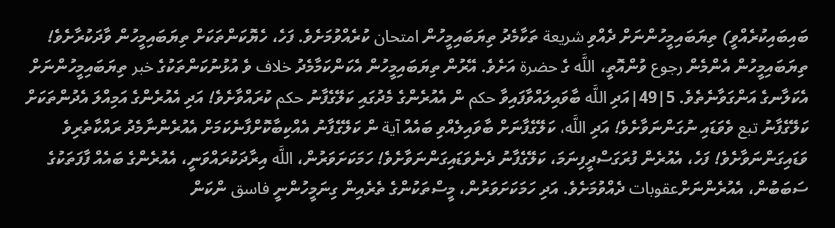ބައިބައިކުރެއްވީ) ތިޔަބައިމީހުންނަށް ދެއްވި شريعة ތަކާމެދު ތިޔަބައިމީހުން امتحان ކުރެއްވުމަށެވެ. ފަހެ، ހެޔޮކަންތަކަށް ތިޔަބައިމީހުން ވާދަކުރާށެވެ! ތިޔަބައިމީހުން އެންމެން رجوع ވުންއޮތީ، اللَّه ގެ حضرة އަށެވެ. އޭރުން ތިޔަބައިމީހުން އެކަންކަމާމެދު خلاف ވެ އުޅުނުކަންތަކުގެ خبر ތިޔަބައިމީހުންނަށް އެކަލާނގެ އަންގަވާނެތެވެ. 5|49|އަދި اللَّه ބާވައިލައްވާފައިވާ حكم ން އެއުރެންގެ މެދުގައި ކަލޭގެފާނު حكم ކުރައްވާށެވެ! އަދި އެއުރެންގެ އަމިއްލަ އެދުންތަކަށް ކަލޭގެފާނު تبع ވެވަޑައި ނުގަންނަވާށެވެ! އަދި اللَّه، ކަލޭގެފާނަށް ބާވައިލެއްވި ބައެއް آية ން ކަލޭގެފާނު އެއްކިބާކޮށްފާނެކަމަށް އެއުރެންނާމެދު ރައްކާތެރިވެ ވަޑައިގަންނަވާށެވެ! ފަހެ، އެއުރެން ފުރަގަސްދީފިނަމަ، ކަލޭގެފާނު ދެނެވަޑައިގަންނަވާށެވެ! ހަމަކަށަވަރުން، اللَّه އިރާދަކުރައްވަނީ، އެއުރެންގެ ބައެއް ފާފަތަކުގެ ސަބަބުން، އެއުރެންނަށްعقوبات ދެއްވުމަށެވެ. އަދި ހަމަކަށަވަރުން، މީސްތަކުންގެ ތެރެއިން ގިނަމީހުންނީ فاسق ންކަން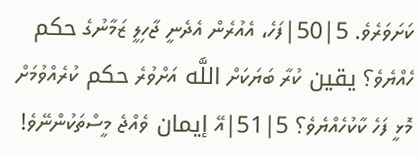ކަށަވަރެވެ. 5|50|ފަހެ، އެއުރެން އެދެނީ ޖާހިލީ ޒަމާނުގެ حكم ހެއްޔެވެ؟ يقين ކުރާ ބަޔަކަށް اللَّه އަށްވުރެ حكم ކުރެއްވުމަށް މޮޅީ ފަހެ ކާކުހެއްޔެވެ؟ 5|51|އޭ إيمان ވެއްޖެ މީސްތަކުންނޭވެ!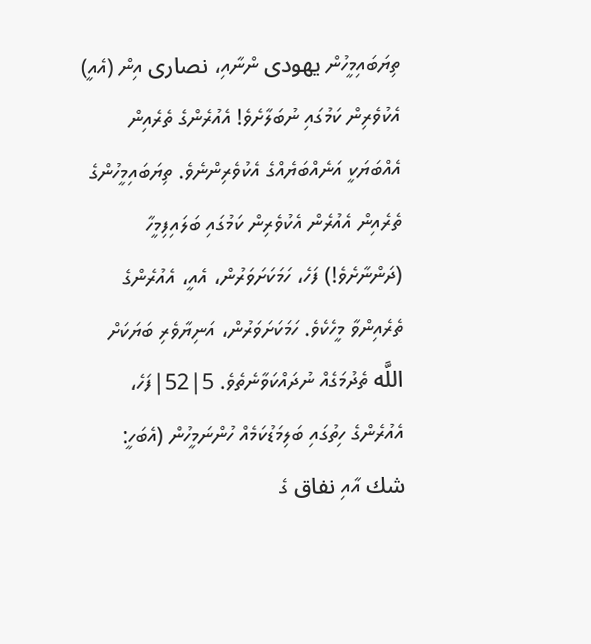ތިޔަބައިމީހުން يهودى ންނާއި، نصارى އިން (އެއީ) އެކުވެރިން ކަމުގައި ނުބަލާށެވެ! އެއުރެންގެ ތެރެއިން އެއްބަޔަކީ އަނެއްބަޔެއްގެ އެކުވެރިންނެވެ. ތިޔަބައިމީހުންގެ ތެރެއިން އެއުރެން އެކުވެރިން ކަމުގައި ބަލައިފިމީހާ (ދަންނާށެވެ!) ފަހެ، ހަމަކަށަވަރުން، އެއީ، އެއުރެންގެ ތެރެއިންވާ މީހެކެވެ. ހަމަކަށަވަރުން، އަނިޔާވެރި ބަޔަކަށް اللَّه ތެދުމަގެއް ނުދައްކަވާނެތެވެ. 5|52|ފަހެ، އެއުރެންގެ ހިތުގައި ބަލިމަޑުކަމެއް ހުންނަމީހުން (އެބަހީ: شك އާއި نفاق ގެ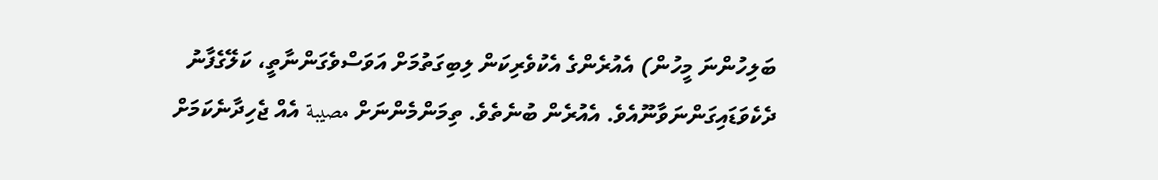ބަލިހުންނަ މީހުން) އެއުރެންގެ އެކުވެރިކަން ލިބިގަތުމަށް އަވަސްވެގަންނާތީ، ކަލޭގެފާނު ދެކެވަޑައިގަންނަވާނޫއެވެ. އެއުރެން ބުނެތެވެ. ތިމަންމެންނަށް مصيبة އެއް ޖެހިދާނެކަމަށް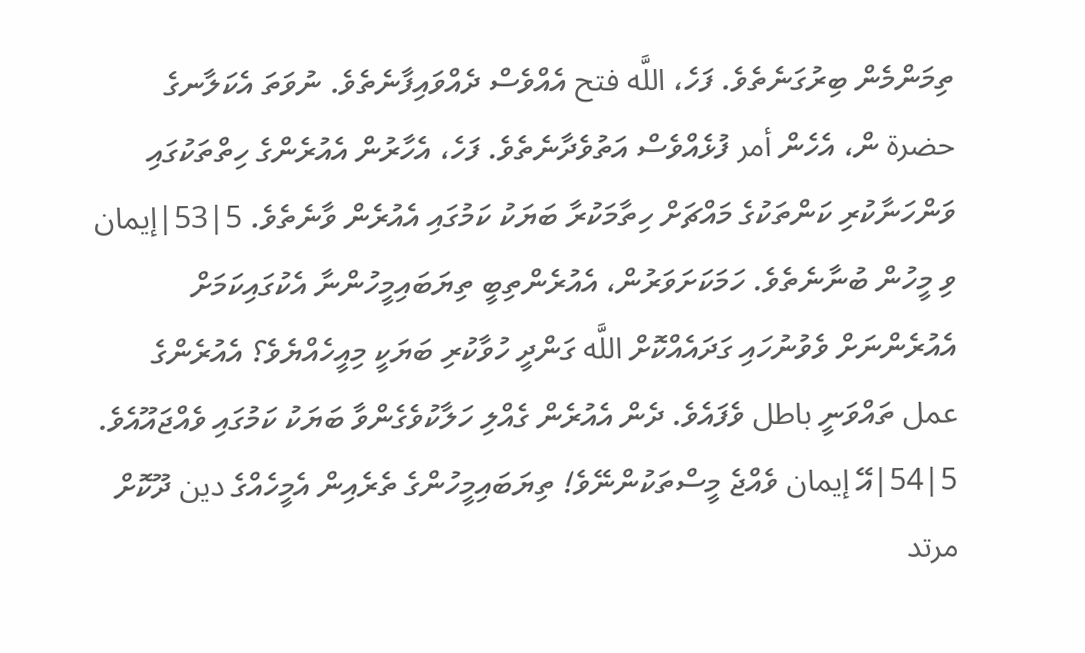ތިމަންމެން ބިރުގަނެތެވެ. ފަހެ، اللَّه فتح އެއްވެސް ދެއްވައިފާނެތެވެ. ނުވަތަ އެކަލާނގެ حضرة ން، އެހެން أمر ފުޅެއްވެސް އަތުވެދާނެތެވެ. ފަހެ، އެހާރުން އެއުރެންގެ ހިތްތަކުގައި ވަންހަނާކުރި ކަންތަކުގެ މައްޗަށް ހިތާމަކުރާ ބަޔަކު ކަމުގައި އެއުރެން ވާނެތެވެ. 5|53|إيمان ވި މީހުން ބުނާނެތެވެ. ހަމަކަށަވަރުން، އެއުރެންތިބީ ތިޔަބައިމީހުންނާ އެކުގައިކަމަށް އެއުރެންނަށް ވެވުނުހައި ގަދައެއްކޮށް اللَّه ގަންދީ ހުވާކުރި ބަޔަކީ މިއީހެއްޔެވެ؟ އެއުރެންގެ عمل ތައްވަނީ باطل ވެފައެވެ. ދެން އެއުރެން ގެއްލި ހަލާކުވެގެންވާ ބަޔަކު ކަމުގައި ވެއްޖައޫއެވެ. 5|54|އޭ إيمان ވެއްޖެ މީސްތަކުންނޭވެ! ތިޔަބައިމީހުންގެ ތެރެއިން އެމީހެއްގެ دين ދޫކޮށް مرتد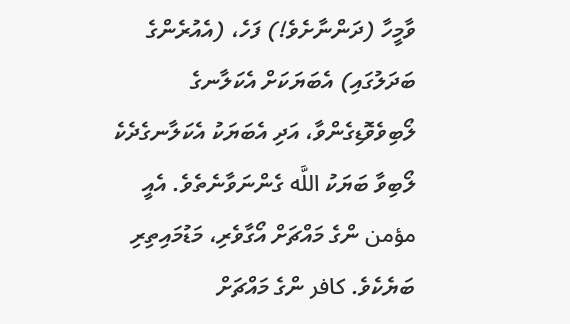ވާމީހާ (ދަންނާށެވެ!) ފަހެ، (އެއުރެންގެ ބަދަލުގައި) އެބަޔަކަށް އެކަލާނގެ ލޯބިވެވޮޑިގެންވާ، އަދި އެބަޔަކު އެކަލާނގެދެކެ ލޯބިވާ ބަޔަކު اللَّه ގެންނަވާނެތެވެ. އެއީ مؤمن ންގެ މައްޗަށް އޯގާވެރި، މަޑުމައިތިރި ބަޔެކެވެ. كافر ންގެ މައްޗަށް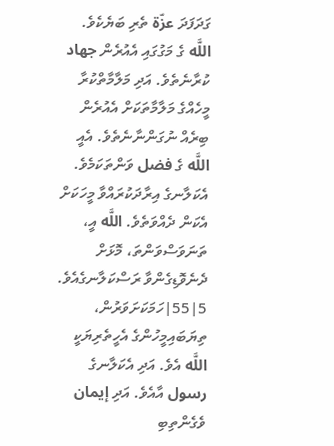ގަދަފަދަ عزّة ތެރި ބަޔެކެވެ. اللَّه ގެ މަގުގައި އެއުރެން جهاد ކުރާނެތެވެ. އަދި މަލާމާތްކުރާ މީހެއްގެ މަލާމާތަކަށް އެއުރެން ބިރެއް ނުގަންނާނެތެވެ. އެއީ اللَّه ގެ فضل ވަންތަކަމެވެ. އެކަލާނގެ އިރާދަކުރައްވާ މީހަކަށް އެކަން ދެއްވަތެވެ. اللَّه އީ، ތަނަވަސްވަންތަ، މޮޅަށް ދެނެވޮޑިގެންވާ ރަސްކަލާނގެއެވެ. 5|55|ހަމަކަށަވަރުން، ތިޔަބައިމީހުންގެ އެހީތެރިޔަކީ اللَّه އެވެ. އަދި އެކަލާނގެ رسول އާއެވެ. އަދި إيمان ވެގެންތިބި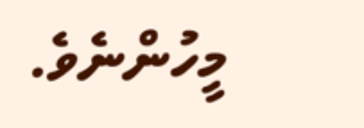މީހުންނެވެ.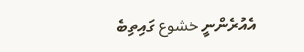އެއުރެންނީ خشوع ގައިތިބެ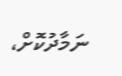ނަމާދުކޮށް،